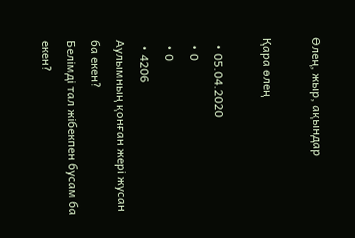Өлең, жыр, ақындар

Қара өлең

  • 05.04.2020
  • 0
  • 0
  • 4206
Аулымның қонған жері жусан ба екен?
Белімді тал жібекпен бусам ба екен?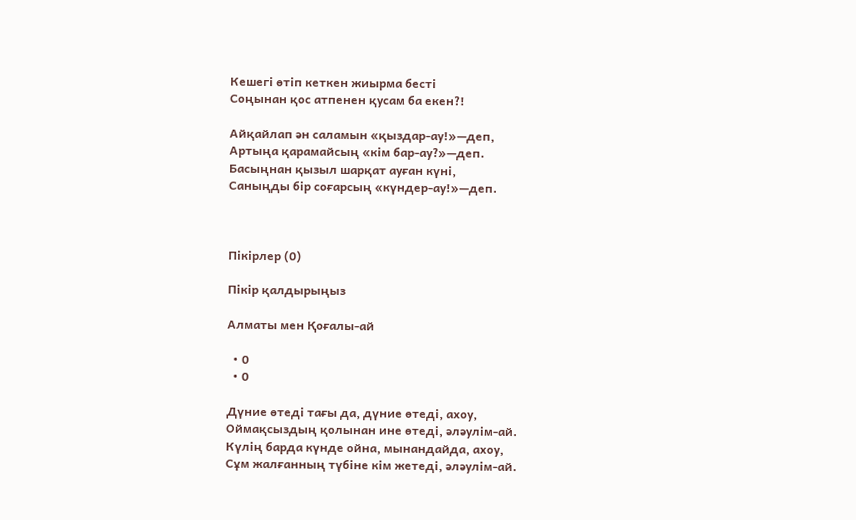Кешегі өтіп кеткен жиырма бесті
Соңынан қос атпенен қусам ба екен?!

Айқайлап ән саламын «қыздар-ау!»—деп,
Артыңа қарамайсың «кім бар-ау?»—деп.
Басыңнан қызыл шарқат ауған күні,
Саныңды бір соғарсың «күндер-ау!»—деп.



Пікірлер (0)

Пікір қалдырыңыз

Алматы мен Қоғалы-ай

  • 0
  • 0

Дүние өтеді тағы да, дүние өтеді, ахоу,
Оймақсыздың қолынан ине өтеді, әләулім-ай.
Күлің барда күнде ойна, мынандайда, ахоу,
Сұм жалғанның түбіне кім жетеді, әләулім-ай.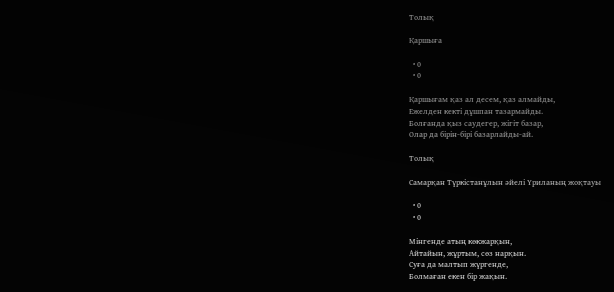Толық

Қаршыға

  • 0
  • 0

Қаршығам қаз ал десем, қаз алмайды,
Ежелден кекті дұшпан тазармайды.
Болғанда қыз саудегер, жігіт базар,
Олар да бірін-бірі базарлайды-ай.

Толық

Самарқан Түркістанұлын әйелі Үриланың жоқтауы

  • 0
  • 0

Мінгенде атың көкжарқын,
Айтайын, жұртым, сөз нарқын.
Суға да малтып жүргенде,
Болмаған екен бір жақын.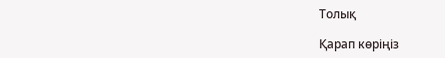Толық

Қарап көріңіз